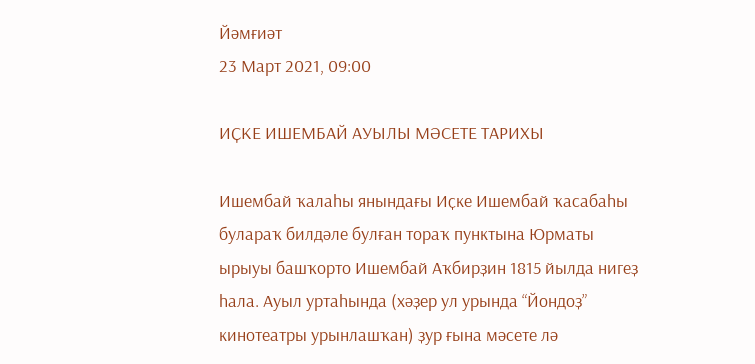Йәмғиәт
23 Март 2021, 09:00

ИҪКЕ ИШЕМБАЙ АУЫЛЫ МӘСЕТЕ ТАРИХЫ

Ишембай ҡалаһы янындағы Иҫке Ишембай ҡасабаһы булараҡ билдәле булған тораҡ пунктына Юрматы ырыуы башҡорто Ишембай Аҡбирҙин 1815 йылда нигеҙ һала. Ауыл уртаһында (хәҙер ул урында “Йондоҙ” кинотеатры урынлашҡан) ҙур ғына мәсете лә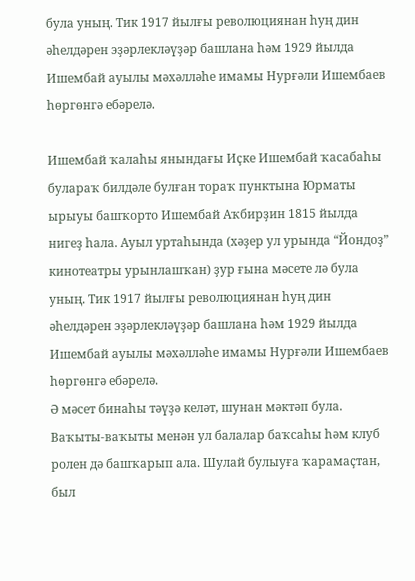була уның. Тик 1917 йылғы революциянан һуң дин әһелдәрен эҙәрлекләүҙәр башлана һәм 1929 йылда Ишембай ауылы мәхәлләһе имамы Нурғәли Ишембаев һөргөнгә ебәрелә.

Ишембай ҡалаһы янындағы Иҫке Ишембай ҡасабаһы булараҡ билдәле булған тораҡ пунктына Юрматы ырыуы башҡорто Ишембай Аҡбирҙин 1815 йылда нигеҙ һала. Ауыл уртаһында (хәҙер ул урында “Йондоҙ” кинотеатры урынлашҡан) ҙур ғына мәсете лә була уның. Тик 1917 йылғы революциянан һуң дин әһелдәрен эҙәрлекләүҙәр башлана һәм 1929 йылда Ишембай ауылы мәхәлләһе имамы Нурғәли Ишембаев һөргөнгә ебәрелә.
Ә мәсет бинаһы тәүҙә келәт, шунан мәктәп була. Ваҡыты-ваҡыты менән ул балалар баҡсаһы һәм клуб ролен дә башҡарып ала. Шулай булыуға ҡарамаҫтан, был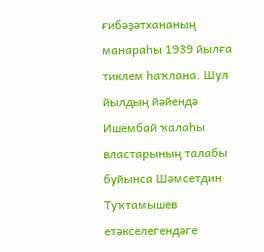ғибәҙәтхананың манараһы 1939 йылға тиклем һаҡлана. Шул йылдың йәйендә Ишембай ҡалаһы властарының талабы буйынса Шәмсетдин Туҡтамышев етәкселегендәге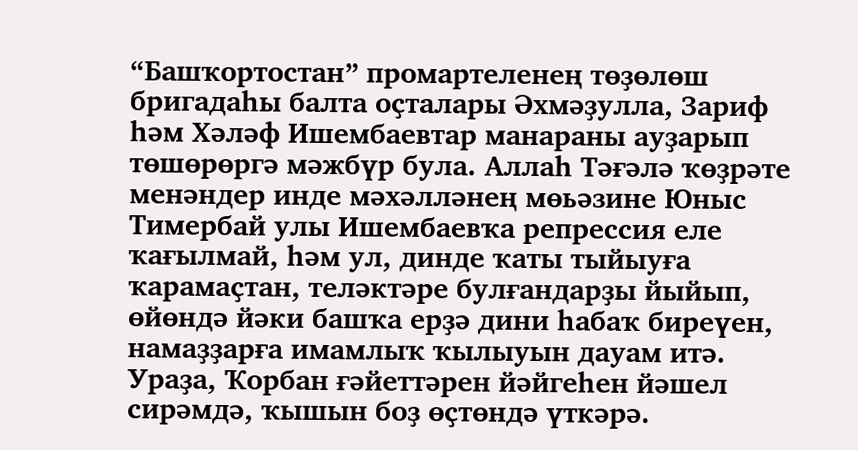“Башҡортостан” промартеленең төҙөлөш бригадаһы балта оҫталары Әхмәҙулла, Зариф һәм Хәләф Ишембаевтар манараны ауҙарып төшөрөргә мәжбүр була. Аллаһ Тәғәлә ҡөҙрәте менәндер инде мәхәлләнең мөьәзине Юныс Тимербай улы Ишембаевҡа репрессия еле ҡағылмай, һәм ул, динде ҡаты тыйыуға ҡарамаҫтан, теләктәре булғандарҙы йыйып, өйөндә йәки башҡа ерҙә дини һабаҡ биреүен, намаҙҙарға имамлыҡ ҡылыуын дауам итә. Ураҙа, Ҡорбан ғәйеттәрен йәйгеһен йәшел сирәмдә, ҡышын боҙ өҫтөндә үткәрә.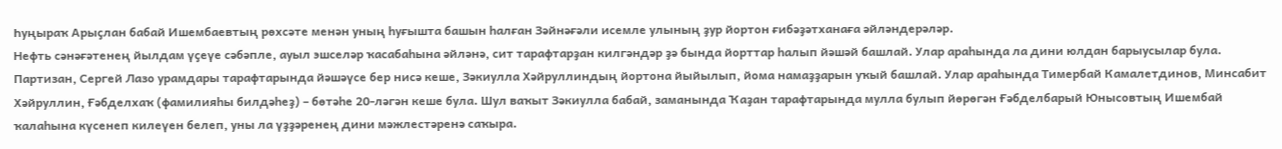Һуңыраҡ Арыҫлан бабай Ишембаевтың рөхсәте менән уның һуғышта башын һалған Зәйнәғәли исемле улының ҙур йортон ғибәҙәтханаға әйләндерәләр.
Нефть сәнәғәтенең йылдам үҫеүе сәбәпле, ауыл эшселәр ҡасабаһына әйләнә, сит тарафтарҙан килгәндәр ҙә бында йорттар һалып йәшәй башлай. Улар араһында ла дини юлдан барыусылар була. Партизан, Сергей Лазо урамдары тарафтарында йәшәүсе бер нисә кеше, Зәкиулла Хәйруллиндың йортона йыйылып, йома намаҙҙарын уҡый башлай. Улар араһында Тимербай Камалетдинов, Минсабит Хәйруллин, Ғәбделхаҡ (фамилияһы билдәһеҙ) – бөтәһе 20-ләгән кеше була. Шул ваҡыт Зәкиулла бабай, заманында Ҡаҙан тарафтарында мулла булып йөрөгән Ғәбделбарый Юнысовтың Ишембай ҡалаһына күсенеп килеүен белеп, уны ла үҙҙәренең дини мәжлестәренә саҡыра.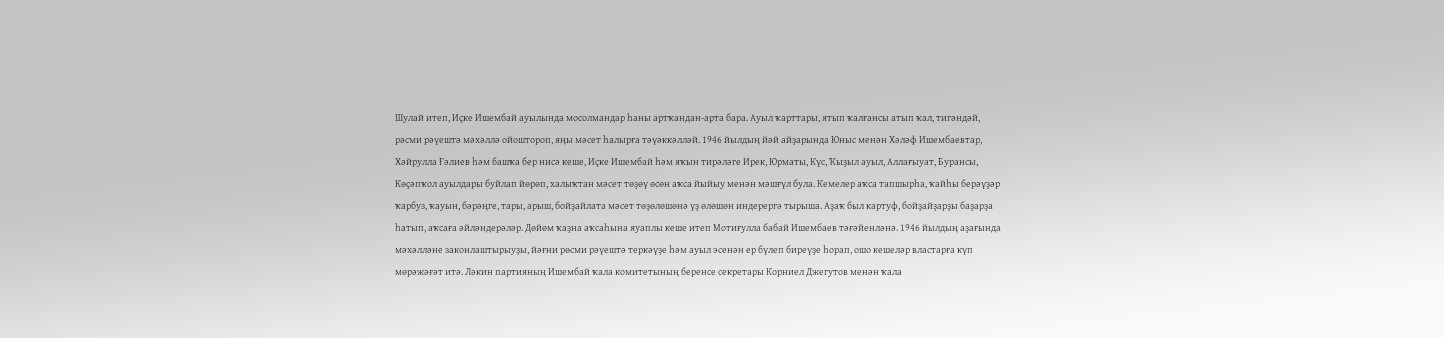Шулай итеп, Иҫке Ишембай ауылында мосолмандар һаны артҡандан-арта бара. Ауыл ҡарттары, ятып ҡалғансы атып ҡал, тигәндәй, рәсми рәүештә мәхәллә ойоштороп, яңы мәсет һалырға тәүәккәлләй. 1946 йылдың йәй айҙарында Юныс менән Хәләф Ишембаевтар, Хәйрулла Ғәлиев һәм башҡа бер нисә кеше, Иҫке Ишембай һәм яҡын тирәләге Ирек, Юрматы, Күс, Ҡыҙыл ауыл, Аллағыуат, Бурансы, Көҫәпҡол ауылдары буйлап йөрөп, халыҡтан мәсет төҙөү өсөн аҡса йыйыу менән мәшғүл була. Кемелер аҡса тапшырһа, ҡайһы берәүҙәр ҡарбуз, ҡауын, бәрәңге, тары, арыш, бойҙайлата мәсет төҙөлөшөнә үҙ өлөшөн индерергә тырыша. Аҙаҡ был картуф, бойҙайҙарҙы баҙарҙа һатып, аҡсаға әйләндерәләр. Дөйөм ҡаҙна аҡсаһына яуаплы кеше итеп Мотиғулла бабай Ишембаев тәғәйенләнә. 1946 йылдың аҙағында мәхәлләне законлаштырыуҙы, йәғни рөсми рәүештә теркәүҙе һәм ауыл эсенән ер бүлеп биреүҙе һорап, ошо кешеләр властарға күп мөрәжәғәт итә. Ләкин партияның Ишембай ҡала комитетының беренсе секретары Корниел Джегутов менән ҡала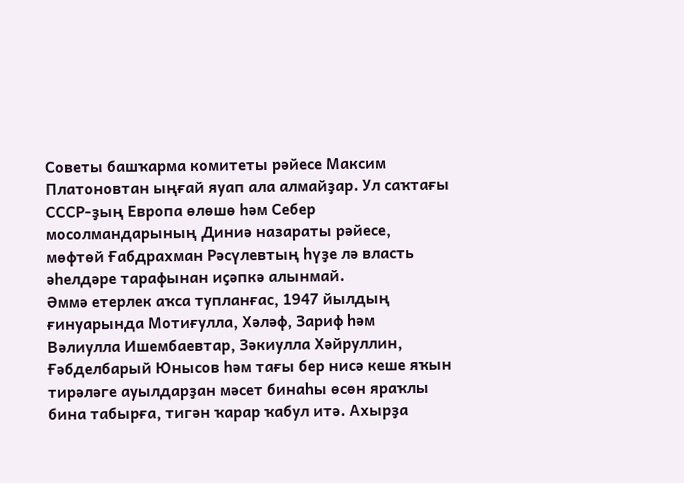Советы башҡарма комитеты рәйесе Максим Платоновтан ыңғай яуап ала алмайҙар. Ул саҡтағы СССР-ҙың Европа өлөшө һәм Себер мосолмандарының Диниә назараты рәйесе, мөфтөй Ғабдрахман Рәсүлевтың һүҙе лә власть әһелдәре тарафынан иҫәпкә алынмай.
Әммә етерлек аҡса тупланғас, 1947 йылдың ғинуарында Мотиғулла, Хәләф, Зариф һәм Вәлиулла Ишембаевтар, Зәкиулла Хәйруллин, Ғәбделбарый Юнысов һәм тағы бер нисә кеше яҡын тирәләге ауылдарҙан мәсет бинаһы өсөн яраҡлы бина табырға, тигән ҡарар ҡабул итә. Ахырҙа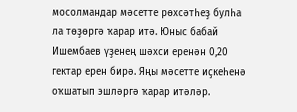мосолмандар мәсетте рөхсәтһеҙ булһа ла төҙөргә ҡарар итә. Юныс бабай Ишембаев үҙенең шәхси еренән 0,20 гектар ерен бирә. Яңы мәсетте иҫкеһенә оҡшатып эшләргә ҡарар итәләр.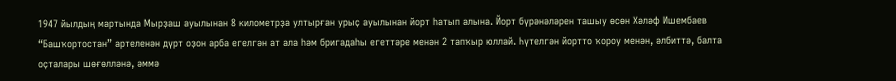1947 йылдың мартында Мырҙаш ауылынан 8 километрҙа ултырған урыҫ ауылынан йорт һатып алына. Йорт бүрәнәләрен ташыу өсөн Хәләф Ишембаев “Башҡортостан” артеленән дүрт оҙон арба егелгән ат ала һәм бригадаһы егеттәре менән 2 тапҡыр юллай. Һүтелгән йортто ҡороу менән, әлбиттә, балта оҫталары шөғөлләнә, әммә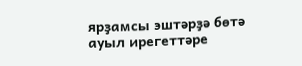ярҙамсы эштәрҙә бөтә ауыл ирегеттәре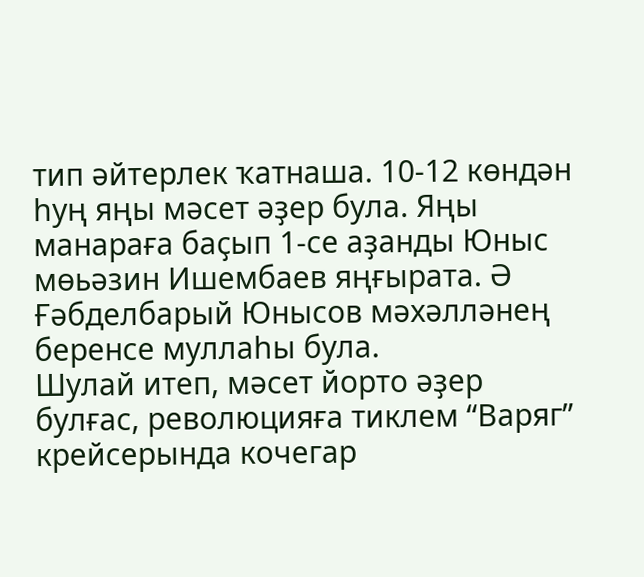тип әйтерлек ҡатнаша. 10-12 көндән һуң яңы мәсет әҙер була. Яңы манараға баҫып 1-се аҙанды Юныс мөьәзин Ишембаев яңғырата. Ә Ғәбделбарый Юнысов мәхәлләнең беренсе муллаһы була.
Шулай итеп, мәсет йорто әҙер булғас, революцияға тиклем “Варяг” крейсерында кочегар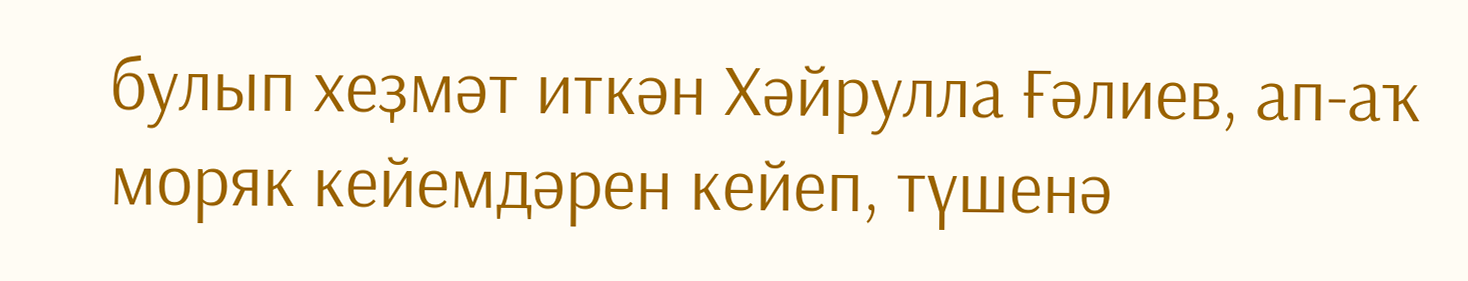булып хеҙмәт иткән Хәйрулла Ғәлиев, ап-аҡ моряк кейемдәрен кейеп, түшенә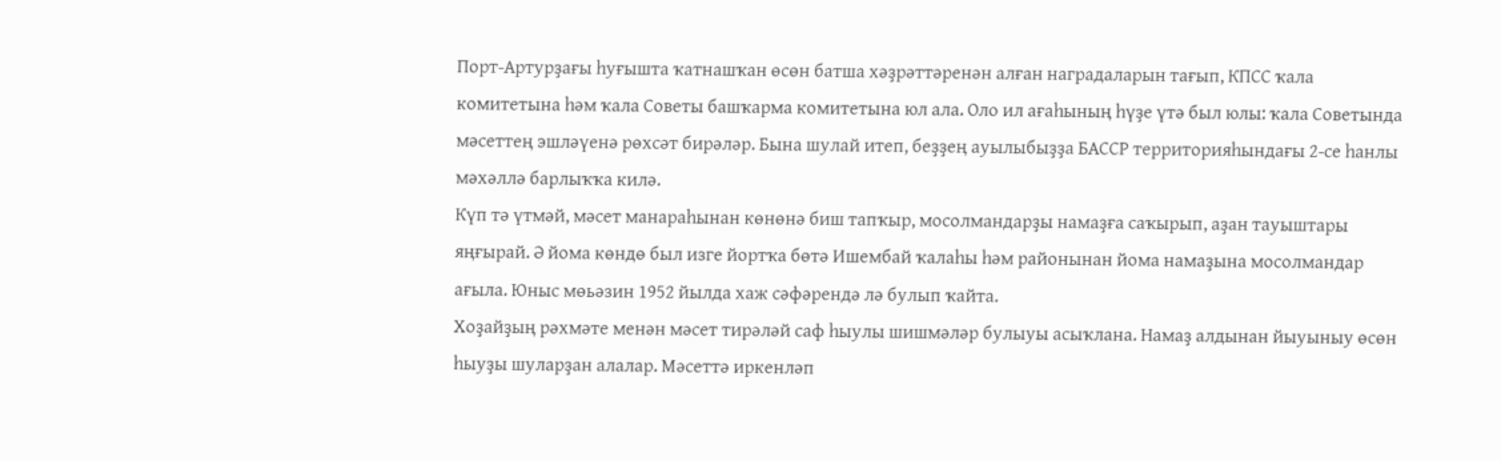Порт-Артурҙағы һуғышта ҡатнашҡан өсөн батша хәҙрәттәренән алған наградаларын тағып, КПСС ҡала комитетына һәм ҡала Советы башҡарма комитетына юл ала. Оло ил ағаһының һүҙе үтә был юлы: ҡала Советында мәсеттең эшләүенә рөхсәт бирәләр. Бына шулай итеп, беҙҙең ауылыбыҙҙа БАССР территорияһындағы 2-се һанлы мәхәллә барлыҡҡа килә.
Күп тә үтмәй, мәсет манараһынан көнөнә биш тапҡыр, мосолмандарҙы намаҙға саҡырып, аҙан тауыштары яңғырай. Ә йома көндө был изге йортҡа бөтә Ишембай ҡалаһы һәм районынан йома намаҙына мосолмандар ағыла. Юныс мөьәзин 1952 йылда хаж сәфәрендә лә булып ҡайта.
Хоҙайҙың рәхмәте менән мәсет тирәләй саф һыулы шишмәләр булыуы асыҡлана. Намаҙ алдынан йыуыныу өсөн һыуҙы шуларҙан алалар. Мәсеттә иркенләп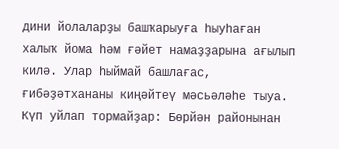дини йолаларҙы башҡарыуға һыуһаған халыҡ йома һәм ғәйет намаҙҙарына ағылып килә. Улар һыймай башлағас, ғибәҙәтхананы киңәйтеү мәсьәләһе тыуа. Күп уйлап тормайҙар: Бөрйән районынан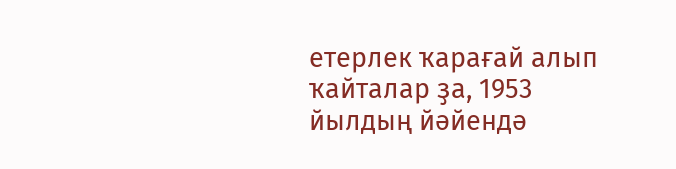етерлек ҡарағай алып ҡайталар ҙа, 1953 йылдың йәйендә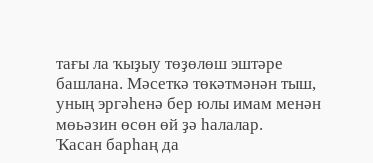тағы ла ҡыҙыу төҙөлөш эштәре башлана. Мәсеткә төкәтмәнән тыш, уның эргәһенә бер юлы имам менән мөьәзин өсөн өй ҙә һалалар.
Ҡасан барһаң да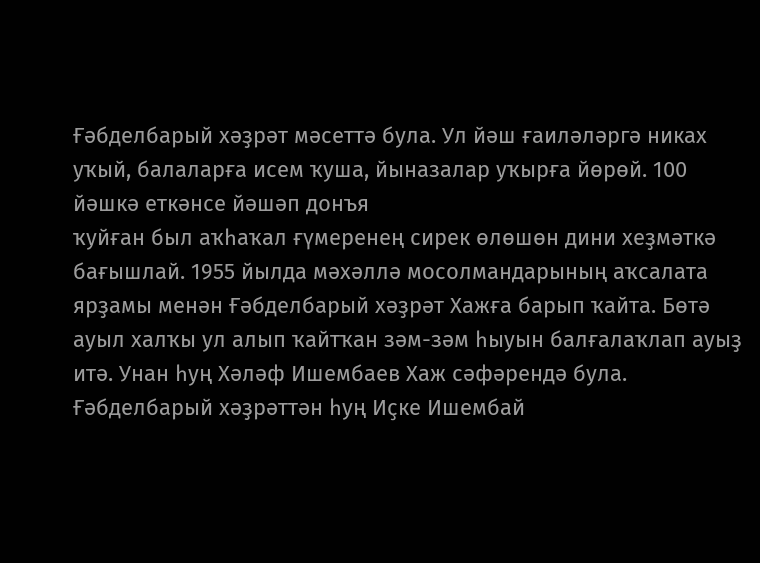Ғәбделбарый хәҙрәт мәсеттә була. Ул йәш ғаиләләргә никах уҡый, балаларға исем ҡуша, йыназалар уҡырға йөрөй. 100 йәшкә еткәнсе йәшәп донъя
ҡуйған был аҡһаҡал ғүмеренең сирек өлөшөн дини хеҙмәткә бағышлай. 1955 йылда мәхәллә мосолмандарының аҡсалата ярҙамы менән Ғәбделбарый хәҙрәт Хажға барып ҡайта. Бөтә ауыл халҡы ул алып ҡайтҡан зәм-зәм һыуын балғалаҡлап ауыҙ итә. Унан һуң Хәләф Ишембаев Хаж сәфәрендә була.
Ғәбделбарый хәҙрәттән һуң Иҫке Ишембай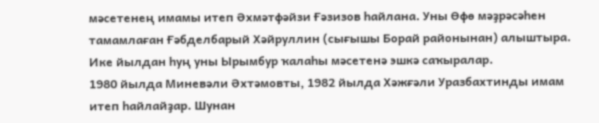мәсетенең имамы итеп Әхмәтфәйзи Ғәзизов һайлана. Уны Өфө мәҙрәсәһен тамамлаған Ғәбделбарый Хәйруллин (сығышы Борай районынан) алыштыра. Ике йылдан һуң уны Ырымбур ҡалаһы мәсетенә эшкә саҡыралар.
1980 йылда Миневәли Әхтәмовты, 1982 йылда Хәжғәли Уразбахтинды имам итеп һайлайҙар. Шунан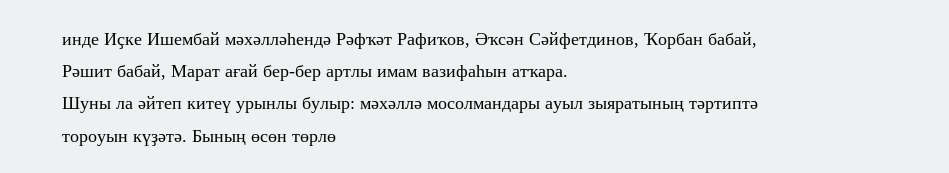инде Иҫке Ишембай мәхәлләһендә Рәфҡәт Рафиҡов, Әҡсән Сәйфетдинов, Ҡорбан бабай, Рәшит бабай, Марат ағай бер-бер артлы имам вазифаһын атҡара.
Шуны ла әйтеп китеү урынлы булыр: мәхәллә мосолмандары ауыл зыяратының тәртиптә тороуын күҙәтә. Бының өсөн төрлө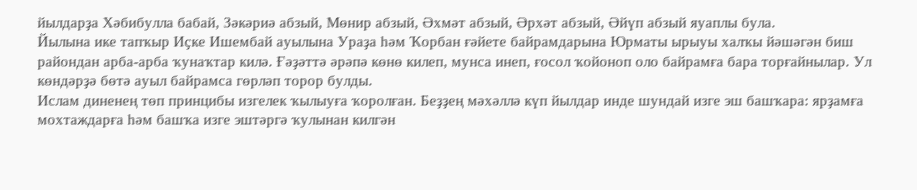йылдарҙа Хәбибулла бабай, Зәкәриә абзый, Мөнир абзый, Әхмәт абзый, Әрхәт абзый, Әйүп абзый яуаплы була.
Йылына ике тапҡыр Иҫке Ишембай ауылына Ураҙа һәм Ҡорбан ғәйете байрамдарына Юрматы ырыуы халҡы йәшәгән биш райондан арба-арба ҡунаҡтар килә. Ғәҙәттә әрәпә көнө килеп, мунса инеп, ғосол ҡойоноп оло байрамға бара торғайнылар. Ул көндәрҙә бөтә ауыл байрамса гөрләп торор булды.
Ислам диненең төп принцибы изгелек ҡылыуға ҡоролған. Беҙҙең мәхәллә күп йылдар инде шундай изге эш башҡара: ярҙамға мохтаждарға һәм башҡа изге эштәргә ҡулынан килгән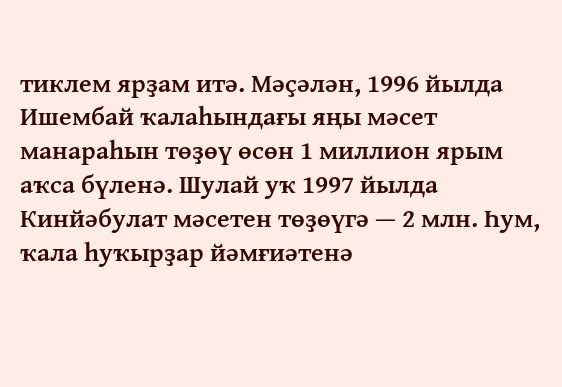тиклем ярҙам итә. Мәҫәлән, 1996 йылда Ишембай ҡалаһындағы яңы мәсет манараһын төҙөү өсөн 1 миллион ярым аҡса бүленә. Шулай уҡ 1997 йылда Кинйәбулат мәсетен төҙөүгә — 2 млн. Һум, ҡала һуҡырҙар йәмғиәтенә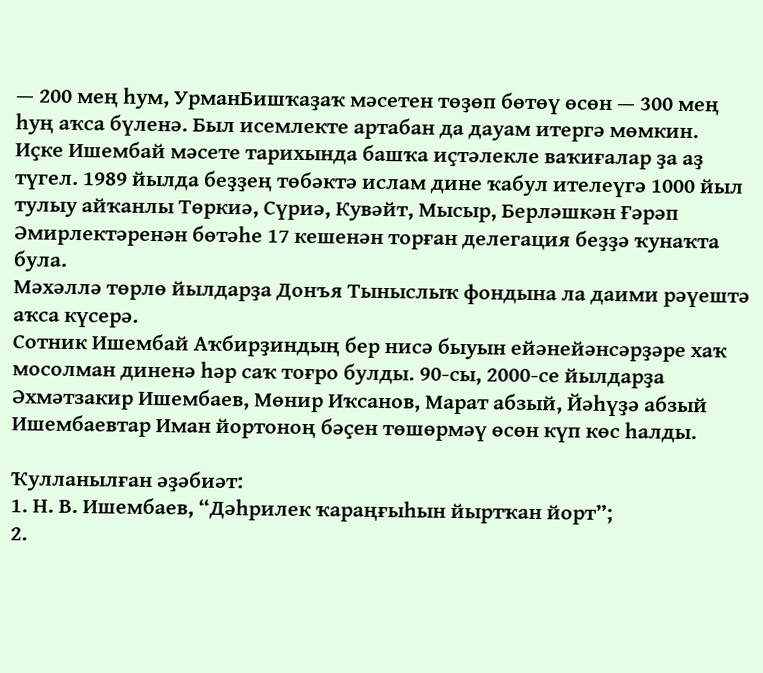— 200 мең һум, УрманБишҡаҙаҡ мәсетен төҙөп бөтөү өсөн — 300 мең һуң аҡса бүленә. Был исемлекте артабан да дауам итергә мөмкин.
Иҫке Ишембай мәсете тарихында башҡа иҫтәлекле ваҡиғалар ҙа аҙ түгел. 1989 йылда беҙҙең төбәктә ислам дине ҡабул ителеүгә 1000 йыл тулыу айҡанлы Төркиә, Сүриә, Кувәйт, Мысыр, Берләшкән Ғәрәп Әмирлектәренән бөтәһе 17 кешенән торған делегация беҙҙә ҡунаҡта була.
Мәхәллә төрлө йылдарҙа Донъя Тыныслыҡ фондына ла даими рәүештә аҡса күсерә.
Сотник Ишембай Аҡбирҙиндың бер нисә быуын ейәнейәнсәрҙәре хаҡ мосолман диненә һәр саҡ тоғро булды. 90-сы, 2000-се йылдарҙа Әхмәтзакир Ишембаев, Мөнир Иҡсанов, Марат абзый, Йәһүҙә абзый Ишембаевтар Иман йортоноң бәҫен төшөрмәү өсөн күп көс һалды.

Ҡулланылған әҙәбиәт:
1. Н. В. Ишембаев, “Дәһрилек ҡараңғыһын йыртҡан йорт”;
2.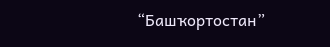“Башҡортостан”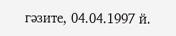гәзите, 04.04.1997 й.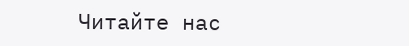Читайте нас